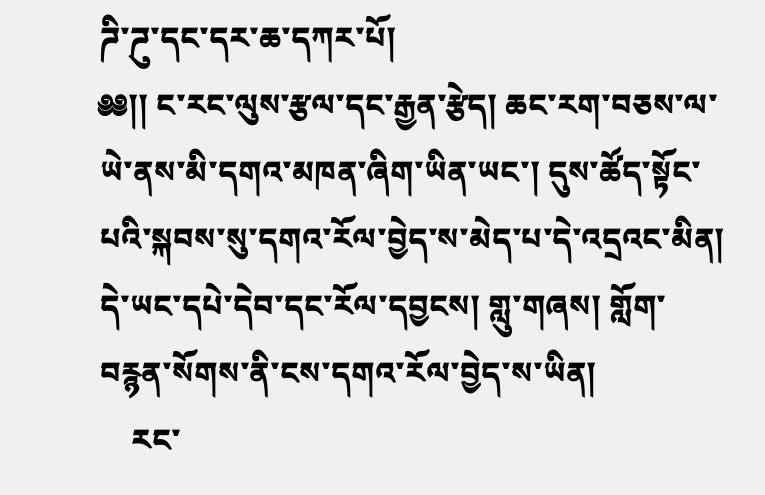ཌི་ཌུ་དང་དར་ཆ་དཀར་པོ།
༅༅།། ང་རང་ལུས་རྩལ་དང་རྒྱན་རྩེད། ཆང་རག་བཅས་ལ་ཡེ་ནས་མི་དགའ་མཁན་ཞིག་ཡིན་ཡང་། དུས་ཚོད་སྟོང་པའི་སྐབས་སུ་དགའ་རོལ་བྱེད་ས་མེད་པ་དེ་འདྲའང་མིན། དེ་ཡང་དཔེ་དེབ་དང་རོལ་དབྱངས། གླུ་གཞས། གློག་བརྙན་སོགས་ནི་ངས་དགའ་རོལ་བྱེད་ས་ཡིན།
    རང་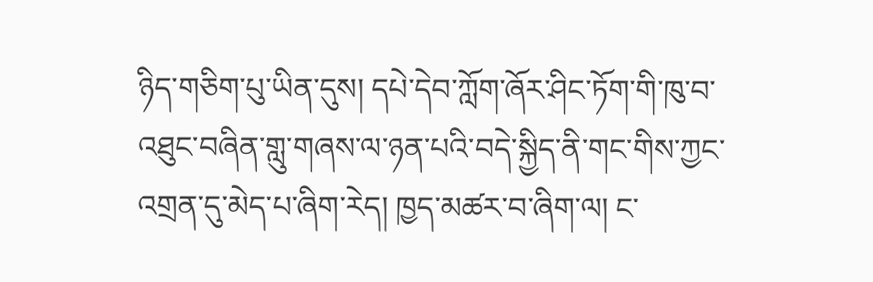ཉིད་གཅིག་པུ་ཡིན་དུས། དཔེ་དེབ་ཀློག་ཞོར་ཤིང་ཏོག་གི་ཁུ་བ་འཐུང་བཞིན་གླུ་གཞས་ལ་ཉན་པའི་བདེ་སྐྱིད་ནི་གང་གིས་ཀྱང་འགྲན་དུ་མེད་པ་ཞིག་རེད། ཁྱད་མཚར་བ་ཞིག་ལ། ང་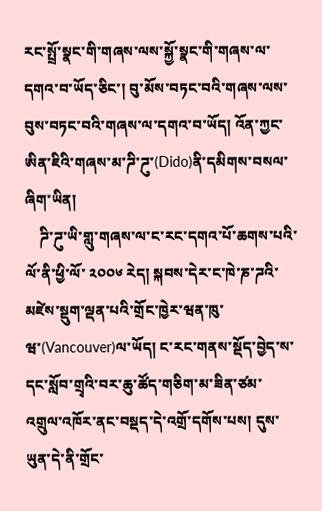རང་སྤྲོ་སྣང་གི་གཞས་ལས་སྐྱོ་སྣང་གི་གཞས་ལ་དགའ་བ་ཡོད་ཅིང་། བུ་མོས་བཏང་བའི་གཞས་ལས་བུས་བཏང་བའི་གཞས་ལ་དགའ་བ་ཡོད། འོན་ཀྱང་ཨིན་ཇིའི་གཞས་མ་ཌི་ཌུ་(Dido)ནི་དམིགས་བསལ་ཞིག་ཡིན།
    ཌི་ཌུ་ཡི་གླུ་གཞས་ལ་ང་རང་དགའ་པོ་ཆགས་པའི་ལོ་ནི་ཕྱི་ལོ་ ༢༠༠༦ རེད། སྐབས་དེར་ང་ཁེ་ཎ་ཌའི་མཛེས་སྡུག་ལྡན་པའི་གྲོང་ཁྱེར་ཝན་ཁུ་ཝ་(Vancouver)ལ་ཡོད། ང་རང་གནས་སྡོད་བྱེད་ས་དང་སློབ་གྲྭའི་བར་ཆུ་ཚོད་གཅིག་མ་ཟིན་ཙམ་འགྲུལ་འཁོར་ནང་བསྡད་དེ་འགྲོ་དགོས་པས། དུས་ཡུན་དེ་ནི་གྲོང་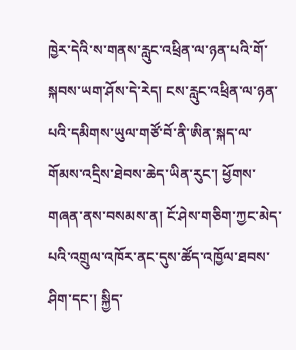ཁྱེར་དེའི་ས་གནས་རླུང་འཕྲིན་ལ་ཉན་པའི་གོ་སྐབས་ཡག་ཤོས་དེ་རེད། ངས་རླུང་འཕྲིན་ལ་ཉན་པའི་དམིགས་ཡུལ་གཙོ་བོ་ནི་ཨིན་སྐད་ལ་གོམས་འདྲིས་ཐེབས་ཆེད་ཡིན་རུང་། ཕྱོགས་གཞན་ནས་བསམས་ན། ངོ་ཤེས་གཅིག་ཀྱང་མེད་པའི་འགྲུལ་འཁོར་ནང་དུས་ཚོད་འཁྱོལ་ཐབས་ཤིག་དང་། སྐྱིད་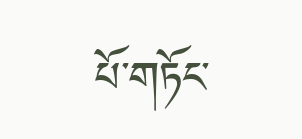པོ་གཏོང་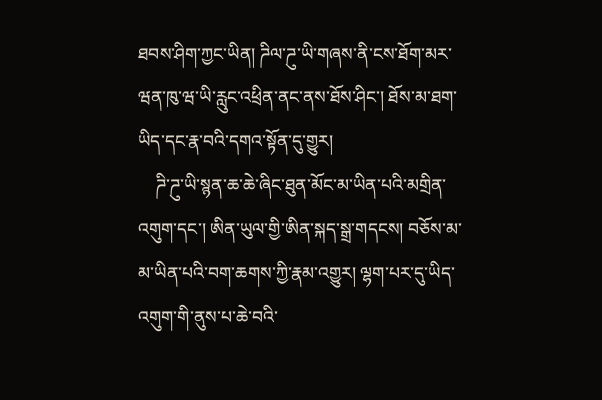ཐབས་ཤིག་ཀྱང་ཡིན། ཌིལ་ཌུ་ཡི་གཞས་ནི་ངས་ཐོག་མར་ཝན་ཁུ་ཝ་ཡི་རླུང་འཕྲིན་ནང་ནས་ཐོས་ཤིང་། ཐོས་མ་ཐག་ཡིད་དང་རྣ་བའི་དགའ་སྟོན་དུ་གྱུར།
    ཌི་ཌུ་ཡི་སྙན་ཆ་ཆེ་ཞིང་ཐུན་མོང་མ་ཡིན་པའི་མགྲིན་འགུག་དང་། ཨིན་ཡུལ་གྱི་ཨིན་སྐད་སྒྲ་གདངས། བཅོས་མ་མ་ཡིན་པའི་བག་ཆགས་ཀྱི་རྣམ་འགྱུར། ལྷག་པར་དུ་ཡིད་འགུག་གི་ནུས་པ་ཆེ་བའི་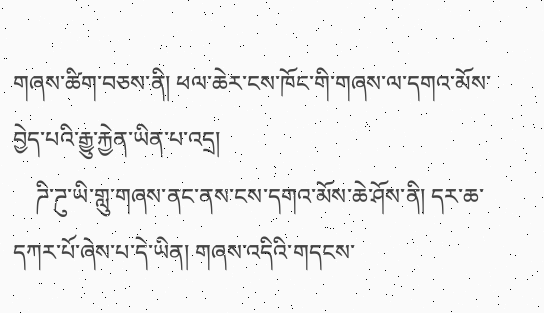གཞས་ཚིག་བཅས་ནི། ཕལ་ཆེར་ངས་ཁོང་གི་གཞས་ལ་དགའ་མོས་བྱེད་པའི་རྒྱུ་རྐྱེན་ཡིན་པ་འདྲ།
    ཌི་ཌུ་ཡི་གླུ་གཞས་ནང་ནས་ངས་དགའ་མོས་ཆེ་ཤོས་ནི། དར་ཆ་དཀར་པོ་ཞེས་པ་དེ་ཡིན། གཞས་འདིའི་གདངས་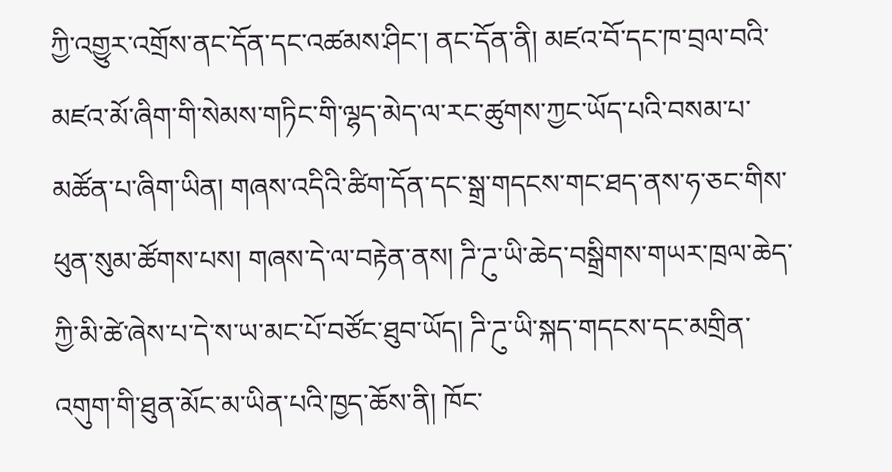ཀྱི་འགྱུར་འགྲོས་ནང་དོན་དང་འཚམས་ཤིང་། ནང་དོན་ནི། མཛའ་བོ་དང་ཁ་བྲལ་བའི་མཛའ་མོ་ཞིག་གི་སེམས་གཏིང་གི་ལྷད་མེད་ལ་རང་ཚུགས་ཀྱང་ཡོད་པའི་བསམ་པ་མཚོན་པ་ཞིག་ཡིན། གཞས་འདིའི་ཚིག་དོན་དང་སྒྲ་གདངས་གང་ཐད་ནས་ཧ་ཅང་གིས་ཕུན་སུམ་ཚོགས་པས། གཞས་དེ་ལ་བརྟེན་ནས། ཌི་ཌུ་ཡི་ཆེད་བསྒྲིགས་གཡར་ཁྲལ་ཆེད་ཀྱི་མི་ཚེ་ཞེས་པ་དེ་ས་ཡ་མང་པོ་བཙོང་ཐུབ་ཡོད། ཌི་ཌུ་ཡི་སྐད་གདངས་དང་མགྲིན་འགུག་གི་ཐུན་མོང་མ་ཡིན་པའི་ཁྱད་ཆོས་ནི། ཁོང་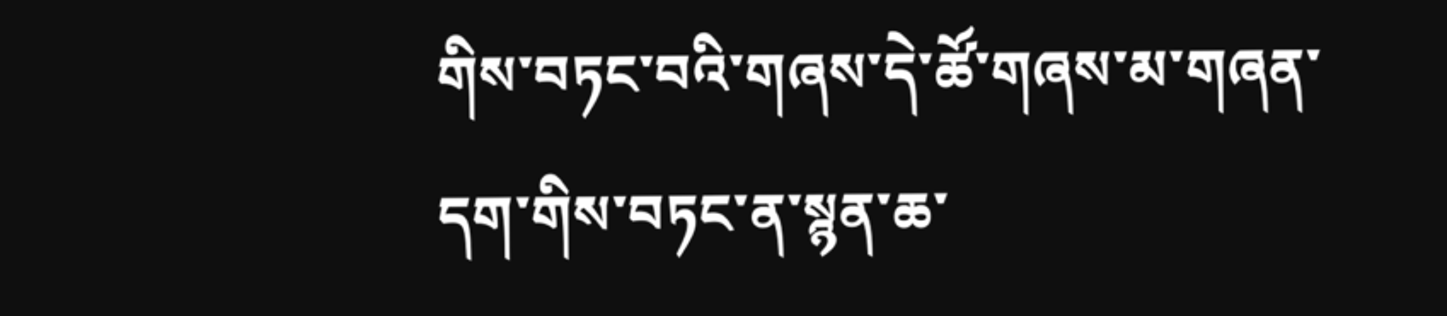གིས་བཏང་བའི་གཞས་དེ་ཚོ་གཞས་མ་གཞན་དག་གིས་བཏང་ན་སྙན་ཆ་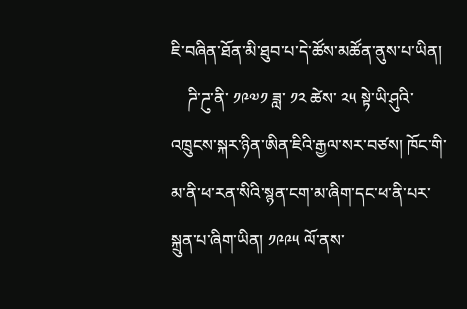ཇི་བཞིན་ཐོན་མི་ཐུབ་པ་དེ་ཚོས་མཚོན་ནུས་པ་ཡིན།
    ཌི་ཌུ་ནི་ ༡༩༧༡ ཟླ་ ༡༢ ཚེས་ ༢༥ སྟེ་ཡི་ཤུའི་འཁྲུངས་སྐར་ཉིན་ཨིན་ཇིའི་རྒྱལ་སར་བཙས། ཁོང་གི་མ་ནི་ཕ་རན་སིའི་སྙན་ངག་མ་ཞིག་དང་ཕ་ནི་པར་སྐྲུན་པ་ཞིག་ཡིན། ༡༩༩༥ ལོ་ནས་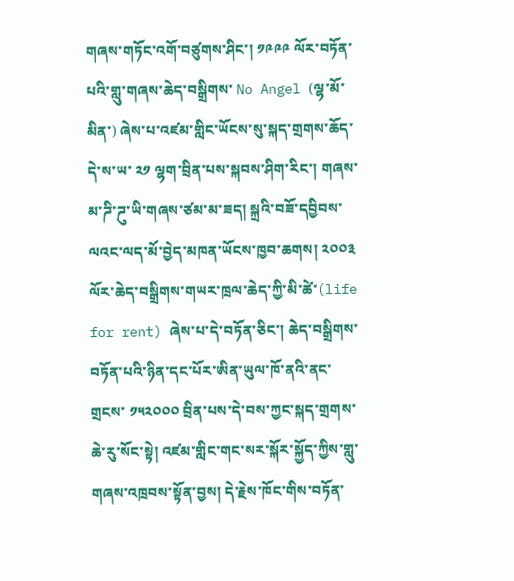གཞས་གཏོང་འགོ་བཙུགས་ཤིང་། ༡༩༩༩ ལོར་བཏོན་པའི་གླུ་གཞས་ཆེད་བསྒྲིགས་ No Angel (ལྷ་མོ་མིན་) ཞེས་པ་འཛམ་གླིང་ཡོངས་སུ་སྐད་གྲགས་ཆོད་དེ་ས་ཡ་ ༢༡ ལྷག་བྲིན་པས་སྐབས་ཤིག་རིང་། གཞས་མ་ཌི་ཌུ་ཡི་གཞས་ཙམ་མ་ཟད། སྐྲའི་བཟོ་དབྱིབས་ལའང་ལད་མོ་བྱེད་མཁན་ཡོངས་ཁྱབ་ཆགས། ༢༠༠༣ ལོར་ཆེད་བསྒྲིགས་གཡར་ཁྲལ་ཆེད་ཀྱི་མི་ཚེ་(life for rent) ཞེས་པ་དེ་བཏོན་ཅིང་། ཆེད་བསྒྲིགས་བཏོན་པའི་ཉིན་དང་པོར་ཨིན་ཡུལ་ཁོ་ནའི་ནང་གྲངས་ ༡༥༢༠༠༠ བྲིན་པས་དེ་བས་ཀྱང་སྐད་གྲགས་ཆེ་རུ་སོང་སྟེ། འཛམ་གླིང་གང་སར་སྐོར་སྐྱོད་ཀྱིས་གླུ་གཞས་འཁྲབས་སྟོན་བྱས། དེ་རྗེས་ཁོང་གིས་བཏོན་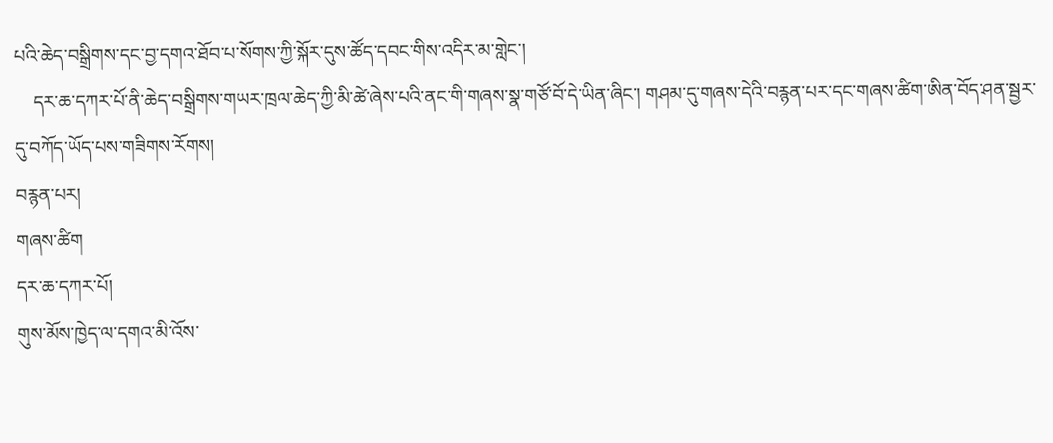པའི་ཆེད་བསྒྲིགས་དང་བྱ་དགའ་ཐོབ་པ་སོགས་ཀྱི་སྐོར་དུས་ཚོད་དབང་གིས་འདིར་མ་གླེང་།
    དར་ཆ་དཀར་པོ་ནི་ཆེད་བསྒྲིགས་གཡར་ཁྲལ་ཆེད་ཀྱི་མི་ཚེ་ཞེས་པའི་ནང་གི་གཞས་སྣ་གཙོ་བོ་དེ་ཡིན་ཞིང་། གཤམ་དུ་གཞས་དེའི་བརྙན་པར་དང་གཞས་ཚིག་ཨིན་བོད་ཤན་སྦྱར་དུ་བཀོད་ཡོད་པས་གཟིགས་རོགས།
བརྙན་པར།
གཞས་ཚིག
དར་ཆ་དཀར་པོ།
གུས་མོས་ཁྱེད་ལ་དགའ་མི་འོས་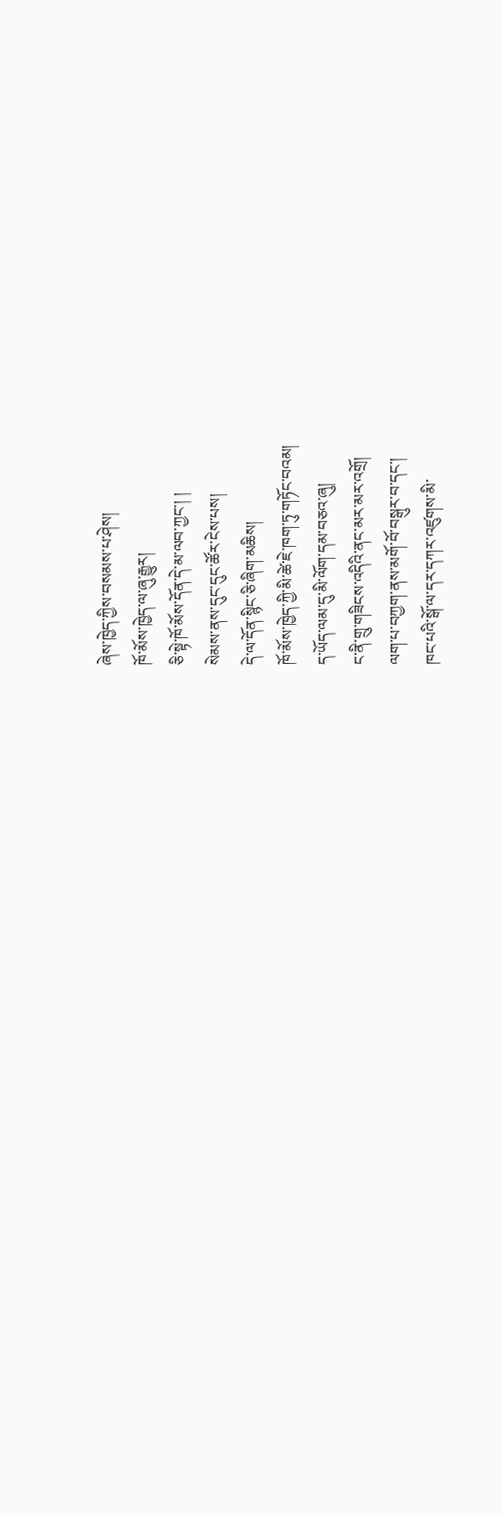ཞེས་ཁྱེད་ཀྱིས་བསམས་པ་ཤེས།
ཁོ་མོས་ཁྱེད་ལ་ཞུ་རྒྱུར།
ཅི་སྟེ་ཁོ་མོས་དོན་དེ་མ་ལབ་ཀྱང་། །
སེམས་ནས་དུང་དུང་ཚོར་ངེས་པས།
དེ་ལ་དོན་སྙིང་ཅི་ཞིག་མཆིས།
ཁོ་མོས་ཁྱེད་ཀྱི་མི་ཚེ་ཇེ་ཁག་ཏུ་གཏོང་བའམ།
ད་ཡོད་ལམ་དུ་མི་ལོག་དམ་བཅའ་ཞུ།
ང་ནི་གྲུ་གཟིངས་འདིའི་ནང་མར་མར་འགྲོ།
ལག་པ་བཀྱག་ནས་མགོ་བོ་བསྒུར་བ་དང་།
ཁང་པའི་སྒོ་ལ་དར་དཀར་འཛུགས་མི་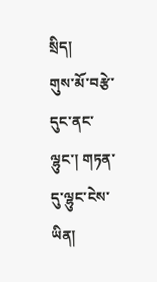སྲིད།
གུས་མོ་བརྩེ་དུང་ནང་ལྷུང་། གཏན་དུ་ལྷུང་ངེས་ཡིན།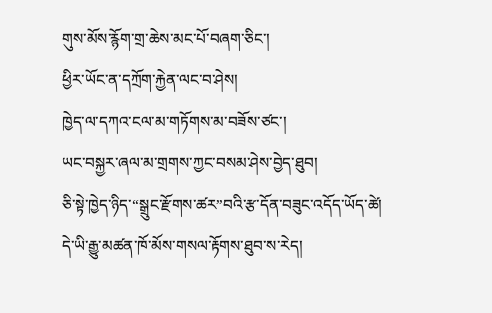གུས་མོས་རྙོག་གྲ་ཆེས་མང་པོ་བཞག་ཅིང་།
ཕྱིར་ཡོང་ན་དཀྲོག་རྐྱེན་ལང་བ་ཤེས།
ཁྱེད་ལ་དཀའ་ངལ་མ་གཏོགས་མ་བཟོས་ཙང་།
ཡང་བསྐྱར་ཞལ་མ་གྲགས་ཀྱང་བསམ་ཤེས་བྱེད་ཐུབ།
ཅི་སྟེ་ཁྱེད་ཉིད་“སྒྲུང་རྫོགས་ཚར”བའི་རྩ་དོན་བཟུང་འདོད་ཡོད་ཚེ།
དེ་ཡི་རྒྱུ་མཚན་ཁོ་མོས་གསལ་རྟོགས་ཐུབ་ས་རེད།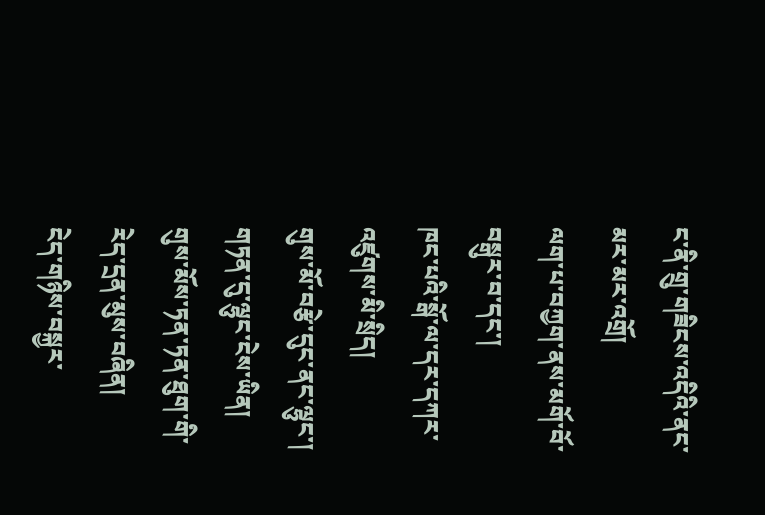ང་ནི་གྲུ་གཟིངས་འདིའི་ནང་མར་མར་འགྲོ།
ལག་པ་བཀྱག་ནས་མགོ་བོ་བསྒུར་བ་དང་།
ཁང་པའི་སྒོ་ལ་དར་དཀར་འཛུགས་མི་སྲིད།
གུས་མོ་བརྩེ་དུང་ནང་ལྷུང་། གཏན་དུ་ལྷུང་ངེས་ཡིན།
གུས་མོས་ཏན་ཏན་ཐུག་གི་རེད་དྲན་མུས་བཞིན།
ངེད་གཉིས་བསྐྱར་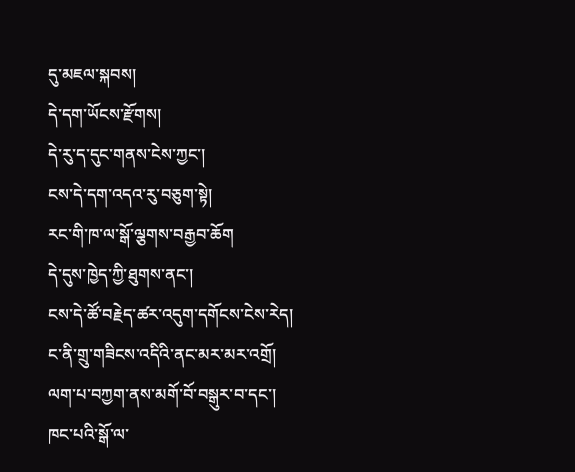དུ་མཇལ་སྐབས།
དེ་དག་ཡོངས་རྫོགས།
དེ་རུ་ད་དུང་གནས་ངེས་ཀྱང་།
ངས་དེ་དག་འདའ་རུ་བཅུག་སྟེ།
རང་གི་ཁ་ལ་སྒོ་ལྕགས་བརྒྱབ་ཆོག
དེ་དུས་ཁྱེད་ཀྱི་ཐུགས་ནང་།
ངས་དེ་ཚོ་བརྗེད་ཚར་འདུག་དགོངས་ངེས་རེད།
ང་ནི་གྲུ་གཟིངས་འདིའི་ནང་མར་མར་འགྲོ།
ལག་པ་བཀྱག་ནས་མགོ་བོ་བསྒུར་བ་དང་།
ཁང་པའི་སྒོ་ལ་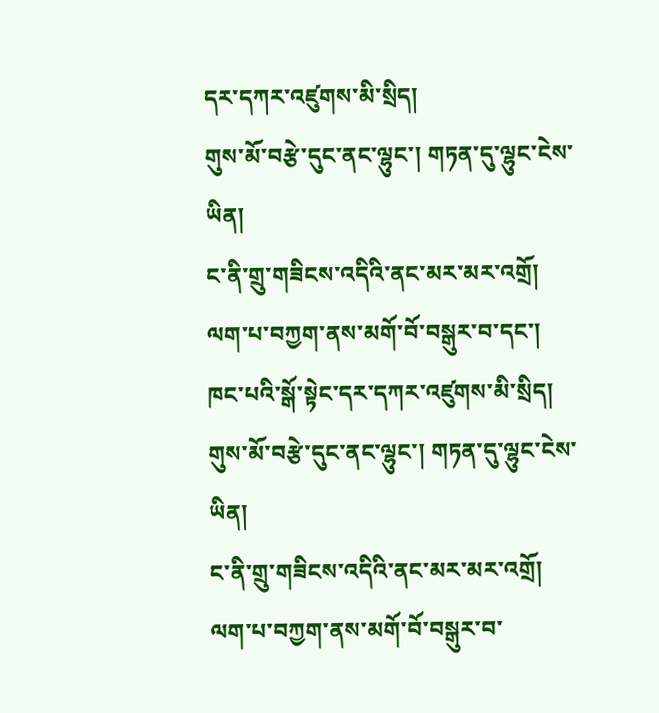དར་དཀར་འཛུགས་མི་སྲིད།
གུས་མོ་བརྩེ་དུང་ནང་ལྷུང་། གཏན་དུ་ལྷུང་ངེས་ཡིན།
ང་ནི་གྲུ་གཟིངས་འདིའི་ནང་མར་མར་འགྲོ།
ལག་པ་བཀྱག་ནས་མགོ་བོ་བསྒུར་བ་དང་།
ཁང་པའི་སྒོ་སྟེང་དར་དཀར་འཛུགས་མི་སྲིད།
གུས་མོ་བརྩེ་དུང་ནང་ལྷུང་། གཏན་དུ་ལྷུང་ངེས་ཡིན།
ང་ནི་གྲུ་གཟིངས་འདིའི་ནང་མར་མར་འགྲོ།
ལག་པ་བཀྱག་ནས་མགོ་བོ་བསྒུར་བ་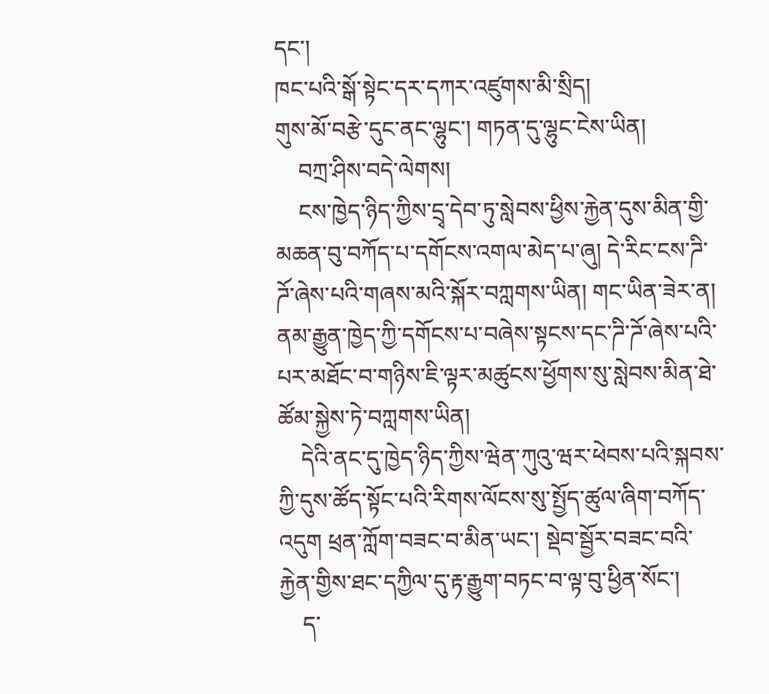དང་།
ཁང་པའི་སྒོ་སྟེང་དར་དཀར་འཛུགས་མི་སྲིད།
གུས་མོ་བརྩེ་དུང་ནང་ལྷུང་། གཏན་དུ་ལྷུང་ངེས་ཡིན།
    བཀྲ་ཤིས་བདེ་ལེགས།
    ངས་ཁྱེད་ཉིད་ཀྱིས་དྲྭ་དེབ་ཏུ་སླེབས་ཕྱིས་རྐྱེན་དུས་མིན་གྱི་མཆན་བུ་བཀོད་པ་དགོངས་འགལ་མེད་པ་ཞུ། དེ་རིང་ངས་ཌི་ཌོ་ཞེས་པའི་གཞས་མའི་སྐོར་བཀླགས་ཡིན། གང་ཡིན་ཟེར་ན། ནམ་རྒྱུན་ཁྱེད་ཀྱི་དགོངས་པ་བཞེས་སྟངས་དང་ཌི་ཌོ་ཞེས་པའི་པར་མཐོང་བ་གཉིས་ཇི་ལྟར་མཚུངས་ཕྱོགས་སུ་སླེབས་མིན་ཐེ་ཚོམ་སྐྱེས་ཏེ་བཀླགས་ཡིན།
    དེའི་ནང་དུ་ཁྱེད་ཉིད་ཀྱིས་ཝེན་ཀུའུ་ཝར་ཕེབས་པའི་སྐབས་ཀྱི་དུས་ཚོད་སྟོང་པའི་རིགས་ལོངས་སུ་སྤྱོད་ཚུལ་ཞིག་བཀོད་འདུག ཕྲན་ཀློག་བཟང་བ་མིན་ཡང་། སྡེབ་སྦྱོར་བཟང་བའི་རྐྱེན་གྱིས་ཐང་དཀྱིལ་དུ་རྟ་རྒྱུག་བཏང་བ་ལྟ་བུ་ཕྱིན་སོང་།
    ད་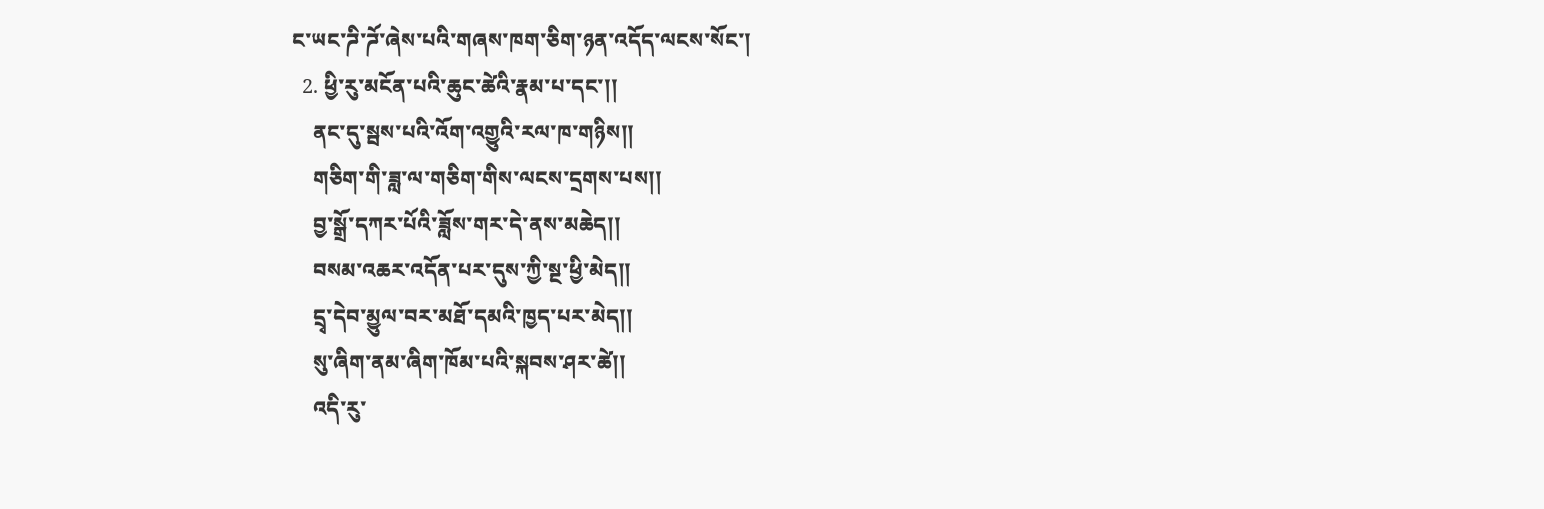ང་ཡང་ཌི་ཌོ་ཞེས་པའི་གཞས་ཁག་ཅིག་ཉན་འདོད་ལངས་སོང་།
  2. ཕྱི་རུ་མངོན་པའི་ཆུང་ཚེའི་རྣམ་པ་དང་།།
    ནང་དུ་སྦས་པའི་འོག་འགྱུའི་རལ་ཁ་གཉིས།།
    གཅིག་གི་ཟླ་ལ་གཅིག་གིས་ལངས་དྲགས་པས།།
    བྱ་སྒྲོ་དཀར་པོའི་ཟློས་གར་དེ་ནས་མཆེད།།
    བསམ་འཆར་འདོན་པར་དུས་ཀྱི་སྔ་ཕྱི་མེད།།
    དྲྭ་དེབ་མྱུལ་བར་མཐོ་དམའི་ཁྱད་པར་མེད།།
    སུ་ཞིག་ནམ་ཞིག་ཁོམ་པའི་སྐབས་ཤར་ཚེ།།
    འདི་རུ་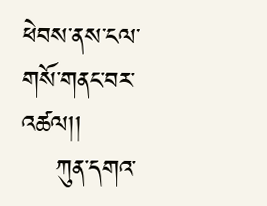ཕེབས་ནས་ངལ་གསོ་གནང་བར་འཚལ།།
    ཀུན་དགའ་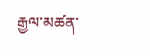རྒྱལ་མཚན་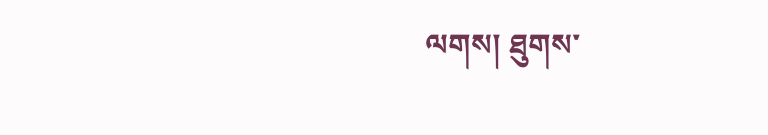ལགས། ཐུགས་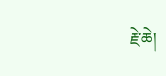རྗེ་ཆེ།